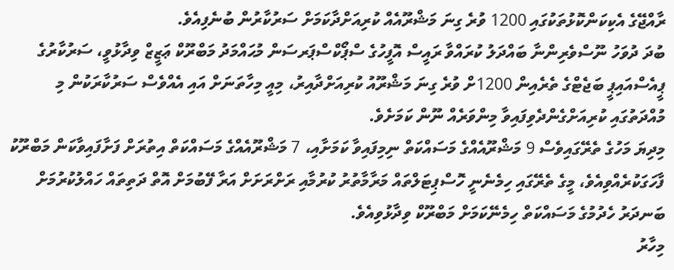ރާއްޖޭގެ އެކިކަންކޮޅުތަކުގައި 1200 ވުރެ ގިނަ މަޝްރޫއެއް ކުރިއަށްދާކަމަށް ސަރުކާރުން ބުނެފިއެވެ.
ބުދަ ދުވަހު ނޫސްވެރިންނާ ބައްދަލު ކުރައްވާ ރައީސް އޮފީހުގެ ސްޕޯކްސްޕަރސަން މުޙައްމަދު މަބްރޫކް ޢަޒީޒް ވިދާޅުވީ، ސަރުކާރުގެ ޕީއެސްއައިޕީ ބަޖެޓްގެ ތެރެއިން 1200ށް ވުރެ ގިނަ މަޝްރޫއު ކުރިއަށްދާއިރު، މިއީ މިހާތަނަށް އައި އެއްވެސް ސަރުކާރަކުން މި މުއްދަތުގައި ކުރިއަށްގެންދެވިފައިވާ މިންވަރެއް ނޫން ކަމަށެވެ.
މިދިޔަ މަހުގެ ތެރޭގައިވެސް 9 މަޝްރޫއެއްގެ މަސައްކަތް ނިމިފައިވާ ކަމަށާއި، 7 މަޝްރޫއެއްގެ މަސައްކަތް އިތުރަށް ފަށާފައިވާކަން މަބްރޫކު ފާހަގަކުރެއްވިއެވެ، މީގެ ތެރޭގައި ހިމެނެނީ ހޮސްޕިޓަލްތައް މަރާމާތުރު ކުރުމާއި ރަށްރަށަށް އަރާ ފޭބުމަށް އޮތް ދަތިތައް ހައްލުކުރުމަށް ބަނދަރު ހެދުމުގެ މަސައްކަތް ހިމެނޭކަމަށް މަބްރޫކް ވިދާޅުވިއެވެ.
މިހާރު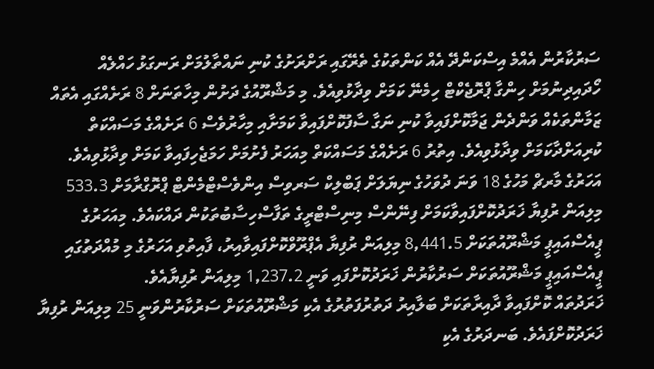ސަރުކާރުން އެއްމެ އިސްކަންދޭ އެއް ކަންތަކުގެ ތެރޭގައި ރަށްރަށުގެ ކުނި ނައްތާލުމަށް ރަނގަޅު ހައްލެއް ހޯދައިދިނުމަށް ހިންގާ ޕްރޮޖެކްޓް ހިމެނޭ ކަމަށް ވިދާޅުވިއެވެ. މި މަޝްރޫއުގެ ދަށުން މިހާތަނަށް 8 ރަށެއްގައި އެތައް ޒަމާންތަކެއް ވަންދެން ޖަމާކޮށްފައިވާ ކުނި ނަގާ ސާފުކޮށްފައިވާ ކަމަށާއި މިހާރުވެސް 6 ރަށެއްގެ މަސައްކަތް ކުރިއަށްދާކަމަށް ވިދާޅުވިއެވެ. އިތުރު 6 ރަށެއްގެ މަސައްކަތް މިއަހަރު ފެށުމަށް ހަމަޖެހިފައިވާ ކަމަށް ވިދާޅުވިއެވެ.
އަހަރުގެ މާރޗް މަހުގެ 18 ވަނަ ދުވަހުގެ ނިޔަލަށް ޕަބްލިކް ސަރވިސް އިންވެސްޓްމެންޓް ޕްރޮގްރާމަށް 533.3 މިލިއަން ރުފިޔާ ޚަރަދުކޮށްފައިވާކަމަށް ފިނޭންސް މިނިސްޓްރީގެ ތަފާސްހިސާބުތަކުން ދައްކައެވެ. މިއަހަރުގެ ޕީއެސްއައިޕީ މަޝްރޫއުތަކަށް 8,441.5 މިލިއަން ރުފިޔާ އެޕްރޫވްކޮށްފައިވާއިރު، ފާއިތުވި އަހަރުގެ މި މުއްދަތުގައި ޕީއެސްއައިޕީ މަޝްރޫއުތަކަށް ސަރުކާރުން ޚަރަދުކޮށްފައި ވަނީ 1,237.2 މިލިއަން ރުފިޔާއެވެ.
ޚަރަދުތައް ކޮށްފައިވާ ދާއިރާތަކަށް ބަލާއިރު ދަތުރުފަތުރުގެ އެކި މަޝްރޫއުތަކަށް ސަރުކާރުންވަނީ 25 މިލިއަން ރުފިޔާ ޚަރަދުކޮށްފައެވެ. ބަނދަރުގެ އެކި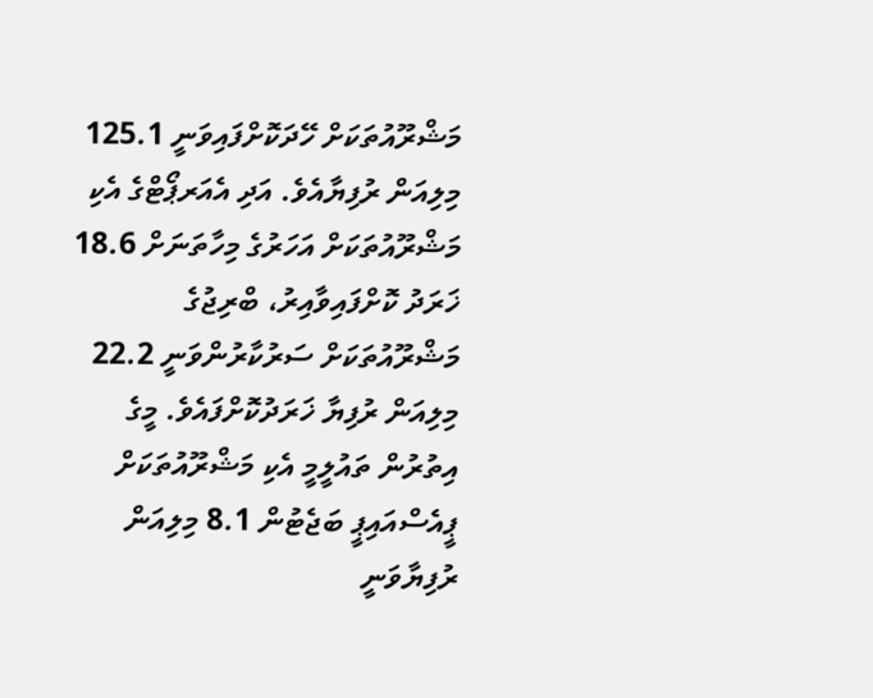މަޝްރޫއުތަކަށް ހޭދަކޮށްފައިވަނީ 125.1 މިލިއަން ރުފިޔާއެވެ. އަދި އެއަރޕޯޓްގެ އެކި މަޝްރޫއުތަކަށް އަހަރުގެ މިހާތަނަށް 18.6 ޚަރަދު ކޮށްފައިވާއިރު، ބްރިޖުގެ މަޝްރޫއުތަކަށް ސަރުކާރުންވަނީ 22.2 މިލިއަން ރުފިޔާ ޚަރަދުކޮށްފައެވެ. މީގެ އިތުރުން ތައުލީމީ އެކި މަޝްރޫއުތަކަށް ޕީއެސްއައިޕީ ބަޖެޓުން 8.1 މިލިއަން ރުފިޔާވަނީ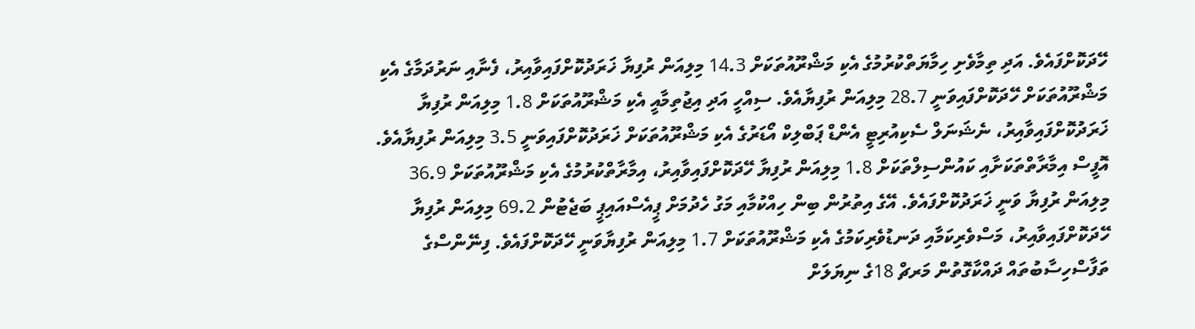ހޭދަކޮށްފައެވެ. އަދި ތިމާވެށި ހިމާޔަތްކުރުމުގެ އެކި މަޝްރޫއުތަކަށް 14.3 މިލިއަން ރުފިޔާ ޚަރަދުކޮށްފައިވާއިރު، ފެނާއި ނަރުދަމާގެ އެކި މަޝްރޫއުތަކަށް ހޭދަކޮށްފައިވަނީ 28.7 މިލިއަން ރުފިޔާއެވެ. ސިއްހީ އަދި އިޖުތިމާއީ އެކި މަޝްރޫއުތަކަށް 1.8 މިލިއަން ރުފިޔާ ޚަރަދުކޮށްފައިވާއިރު، ނެޝަނަލް ސެކިއުރިޓީ އެންޑް ޕަބްލިކް އޯޑަރުގެ އެކި މަޝްރޫއުތަކަށް ޚަރަދުކޮށްފައިވަނީ 3.5 މިލިއަން ރުފިޔާއެވެ.
އޮފީސް އިމާރާތްތަކަށާއި ކައުންސިލްތަކަށް 1.8 މިލިއަން ރުފިޔާ ހޭދަކޮށްފައިވާއިރު، އިމާރާތްކުރުމުގެ އެކި މަޝްރޫއުތަކަށް 36.9 މިލިއަން ރުފިޔާ ވަނީ ޚަރަދުކޮށްފައެވެ. އޭގެ އިތުރުން ބިން ހިއްކުމާއި މަގު ހެދުމަށް ޕީއެސްއައިޕީ ބަޖެޓުން 69.2 މިލިއަން ރުފިޔާ ހޭދަކޮށްފައިވާއިރު، މަސްވެރިކަމާއި ދަނޑުވެރިކަމުގެ އެކި މަޝްރޫއުތަކަށް 1.7 މިލިއަން ރުފިޔާވަނީ ހޭދަކޮށްފައެވެ. ފިނޭންސްގެ ތަފާސްހިސާބުތައް ދައްކާގޮތުން މަރޗް 18ގެ ނިޔަލަށް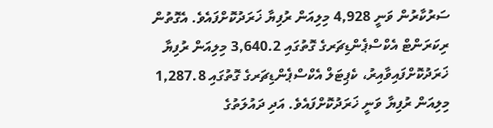ސަރުކާރުން ވަނީ 4,928 މިލިއަން ރުފިޔާ ޚަރަދުކޮށްފައެވެ. އެގޮތުން ރިކަރަންޓް އެކްސްޕެންޑިޗަރގެ ގޮތުގައި 3,640.2 މިލިއަން ރުފިޔާ ޚަރަދުކޮށްފައިވާއިރު، ކެޕިޓަލް އެކްސްޕެންޑިޗަރގެ ގޮތުގައި 1,287.8 މިލިއަން ރުފިޔާ ވަނީ ޚަރަދުކޮށްފައެވެ. އަދި ދައުލަތުގެ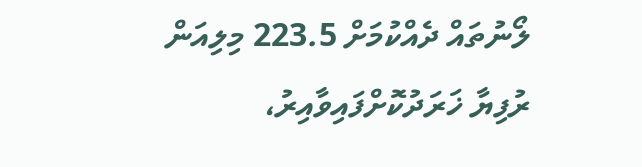ލޯނުތައް ދެއްކުމަށް 223.5 މިލިއަން ރުފިޔާ ޚަރަދުކޮށްފައިވާއިރު،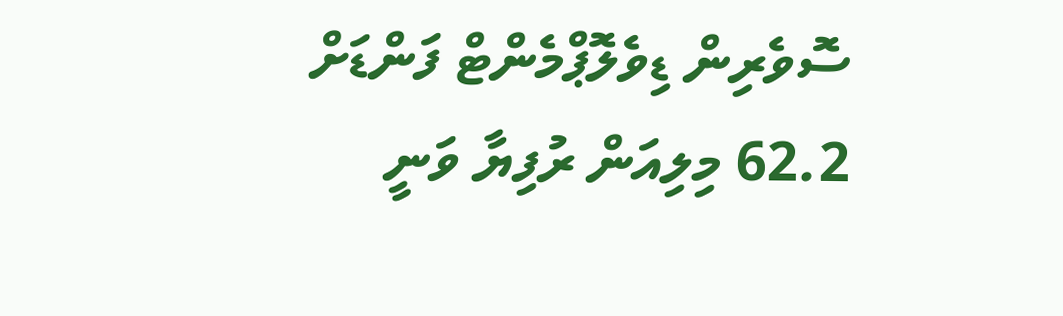ސޮވެރިން ޑިވެލޮޕްމެންޓް ފަންޑަށް 62.2 މިލިއަން ރުފިޔާ ވަނީ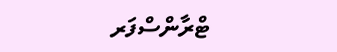ޓްރާންސްފަރ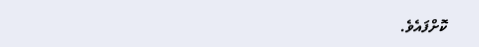ކޮށްފައެވެ.